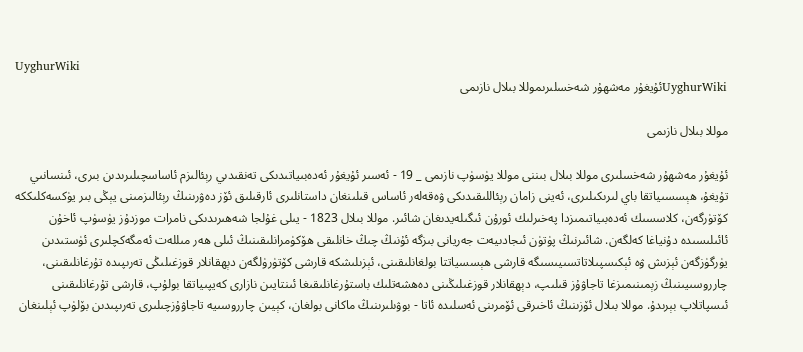UyghurWiki
UyghurWikiئۇيغۇر مەشھۇر شەخسلىرىموللا بىلال نازىمى

موللا بىلال نازىمى

ئۇيغۇر مەشھۇر شەخسلىرى موللا بىلال بىننى موللا يۈسۈپ نازىمى _ 19 - ئەسىر ئۇيغۇر ئەدەبىياتىدىكى تەنقىدىي رېئالىزم ئاساسچىلىرىدىن بىرى، ئىنسانىي تۇيغۇ، ھېسسىياتقا باي لىرىكىلىرى، ئەينى زامان رېئاللىقىدىكى ۋەقەلەر ئاساس قىلىنغان داستانلىرى ئارقىلىق ئۆز دەۋرىنىڭ رېئالىزمىنى يېڭى بىر يۈكسەكلىككە كۆتۈرگەن، كلاسسىك ئەدەبىياتىمىزدا پەخىرلىك ئورۇن ئىگىلەيدىغان شائىر. موللا بىلال 1823 - يىلى غۇلجا شەھىرىدىكى نامرات موزدۇز يۈسۈپ ئاخۇن ئائىلىسىدە دۇنياغا كەلگەن. شائىرنىڭ پۈتۈن ئىجادىيەت جەريانى بىزگە ئۇنىڭ چىڭ خانلىقى ھۆكۈمرانلىقىنىڭ ئىلى ھەر مىللەت ئەمگەكچلىرى ئۈستىدىن يۈرگۈزگەن ئېزىش ۋە ئېكىسپىلاتاتسىيىسىگە قارشى ھېسسياتتا بولغانلىقىنى، ئېزىلىشكە قارشى كۆتۈرۈلگەن دېھقانلار قوزغىلىڭى تەرىپىدە تۇرغانلىقىنى، چارروسىيىنىڭ زېمىنىمىزغا تاجاۋۇز قىلىپ، دېھقانلار قوزغىلىڭىنى دەھشەتلىك باستۇرغانلىقىغا ئىنتايىن نازارى كەيپىياتقا بولۇپ، قارشى تۇرغانلىقىنى ئىسپاتلاپ بېرىدۇ. موللا بىلال ئۆزىنىڭ ئاخىرقى ئۆمرىنى ئەسلىدە ئاتا - بوۋىلىرىنىڭ ماكانى بولغان، كېيىن چارروسىيە تاجاۋۇزچىلىرى تەرىپىدىن بۆلۈپ ئېلىنغان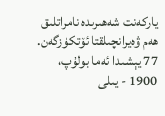ياركەنت شەھىرىدە نامراتلىق ھەم ۋەيرانچىلقتا ئۆتكۈزگەن. 77 يېشىدا ئەما بولۇپ، 1900 - يىلى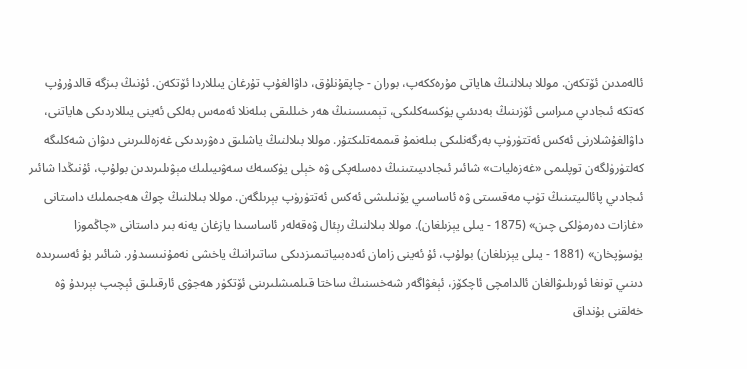ئالەمدىن ئۆتكەن. موللا بىلالنىڭ ھاياتى مۇرەككەپ، بوران - چاپقۇنلۇق، داۋالغۇپ تۇرغان يىللاردا ئۆتكەن. ئۇنىڭ بىزگە قالدۇرۇپ كەتكە ئىجادىي مىراسى ئۆزىنىڭ بەدىئىي يۈكسەكلىكى، تېمىسىنىڭ ھەر خىللىقى بىلەنلا ئەمەس بەلكى ئەينى يىللاردىكى ھاياتنى، داۋالغۇشلارنى ئەكس ئەتتۈرۈپ بەرگەنلىكى بىلەنمۇ قىممەتلىكتۇر. موللا بىلالنىڭ ياشلىق دەۋرىدىكى غەزەللىرىنى دىۋان شەكلىگە كەلتۈرۈلگەن توپلىمى «غەزەليات» شائىر ئىجادىيىتىنىڭ دەسلەپكى ۋە خېلى يۈكسەك سەۋىيىلىك مېۋىلىرىدىن بولۇپ، ئۇنىڭدا شائىر ئىجادىي پائالىيتىنىڭ تۈپ مەقسىتى ۋە ئاساسىي يۆنىلىشى ئەكس ئەتتۈرۈپ بېرىلگەن. موللا بىلالنىڭ چوڭ ھەجىملىك داستانى «غازات دەرمۈلكى چىن» (1875 - يىلى يېزىلغان). موللا بىلالنىڭ رېئال ۋەقەلەر ئاساسىدا يازغان يەنە بىر داستانى «چاڭموزا يۈسۈپخان» (1881 - يىلى يېزىلغان) بولۇپ، ئۇ ئەينى زامان ئەدەبىياتىمىزدىكى ساتىرانىڭ ياخشى نەمۇنىسىدۇر. شائىر بۇ ئەسىرىدە دىنىي تونغا ئورىلىۋالغان ئالدامچى ئاچكۆز، ئېغۋاگەر شەخسنىڭ ساختا قىلمىشلىرىنى ئۆتكۈر ھەجۋى ئارقىلىق ئېچىپ بېرىدۇ ۋە خەلقنى بۇنداق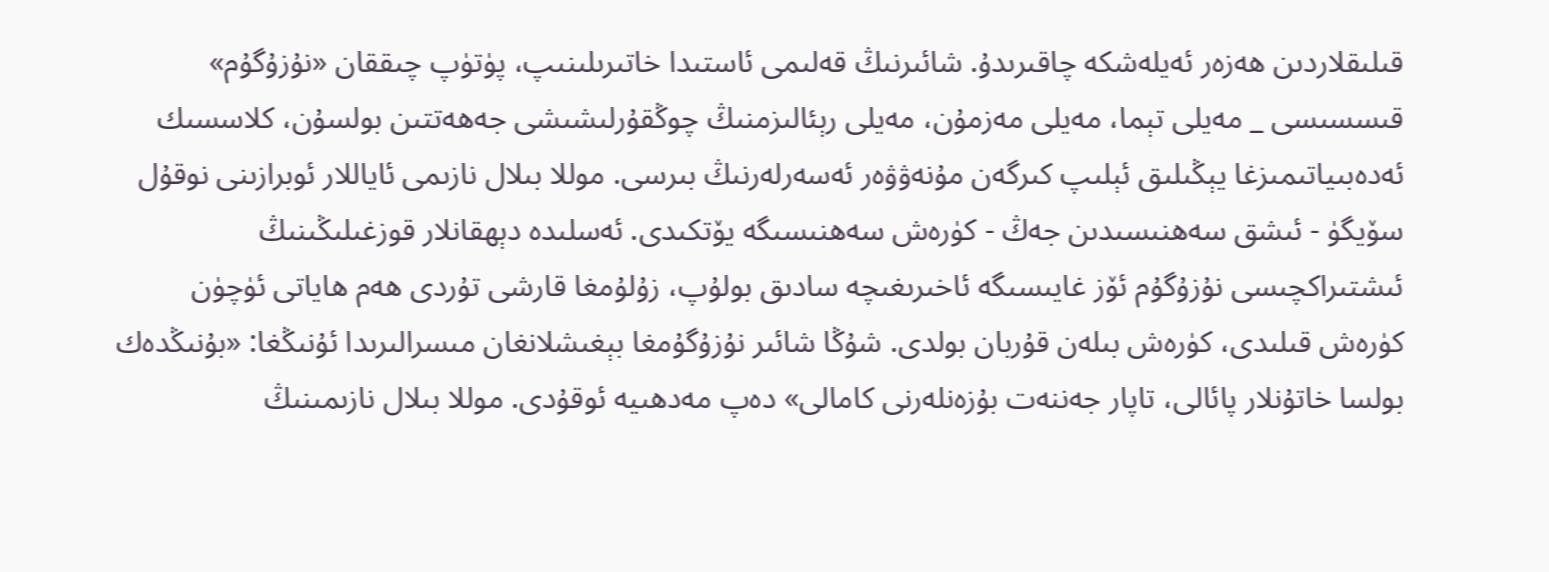قىلىقلاردىن ھەزەر ئەيلەشكە چاقىرىدۇ. شائىرنىڭ قەلىمى ئاستىدا خاتىرىلىنىپ، پۈتۈپ چىققان «نۇزۇگۇم» قىسسىسى _ مەيلى تېما، مەيلى مەزمۇن، مەيلى رېئالىزمنىڭ چوڭقۇرلىشىشى جەھەتتىن بولسۇن، كلاسسىك ئەدەبىياتىمىزغا يېڭىلىق ئېلىپ كىرگەن مۇنەۋۋەر ئەسەرلەرنىڭ بىرسى. موللا بىلال نازىمى ئاياللار ئوبرازىنى نوقۇل سۆيگۈ - ئىشق سەھنىسىدىن جەڭ - كۈرەش سەھنىسىگە يۆتكىدى. ئەسلىدە دېھقانلار قوزغىلىڭىنىڭ ئىشتىراكچىسى نۇزۇگۇم ئۆز غايىسىگە ئاخىرىغىچە سادىق بولۇپ، زۇلۇمغا قارشى تۇردى ھەم ھاياتى ئۈچۈن كۈرەش قىلىدى، كۈرەش بىلەن قۇربان بولدى. شۇڭا شائىر نۇزۇگۇمغا بېغىشلانغان مىسرالىرىدا ئۇنىڭغا: «بۇنىڭدەك بولسا خاتۇنلار پائالى، تاپار جەننەت بۇزەنلەرنى كامالى» دەپ مەدھىيە ئوقۇدى. موللا بىلال نازىمىنىڭ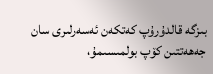بىزگە قالدۇرۇپ كەتكەن ئەسەرلىرى سان جەھەتتىن كۆپ بولمىسىمۇ،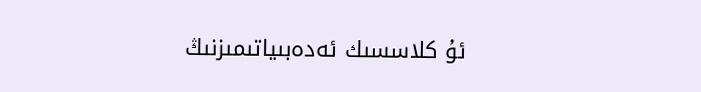ئۇ كلاسسىك ئەدەبىياتىمىزنىڭ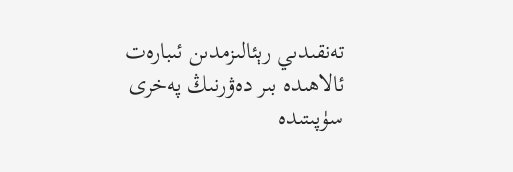تەنقىدىي رېئالىزمدىن ئىبارەت ئالاھىدە بىر دەۋرنىڭ پەخرى سۈپىتىدە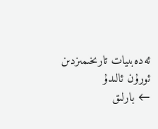ئەدەبىيات تارىخىمىزدىن ئورۇن ئالىدۇ
← بارلىق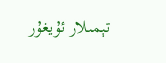تېمىلار ئۇيغۇر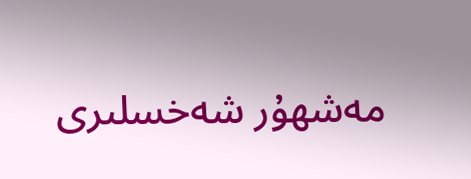مەشھۇر شەخسلىرى